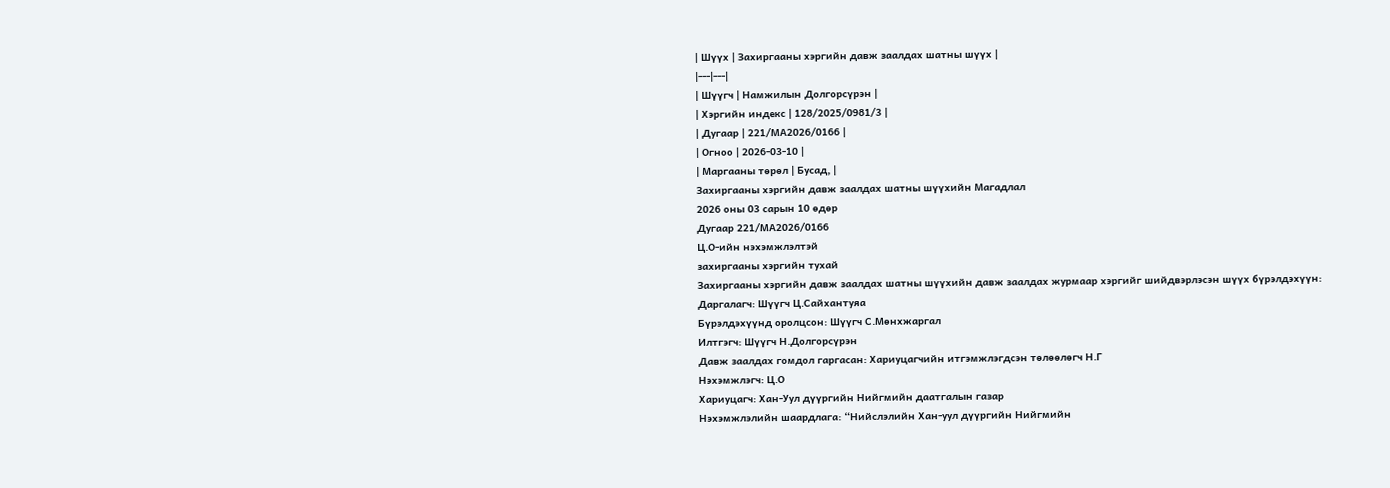| Шүүх | Захиргааны хэргийн давж заалдах шатны шүүх |
|---|---|
| Шүүгч | Намжилын Долгорсүрэн |
| Хэргийн индекс | 128/2025/0981/3 |
| Дугаар | 221/МА2026/0166 |
| Огноо | 2026-03-10 |
| Маргааны төрөл | Бусад, |
Захиргааны хэргийн давж заалдах шатны шүүхийн Магадлал
2026 оны 03 сарын 10 өдөр
Дугаар 221/МА2026/0166
Ц.О-ийн нэхэмжлэлтэй
захиргааны хэргийн тухай
Захиргааны хэргийн давж заалдах шатны шүүхийн давж заалдах журмаар хэргийг шийдвэрлэсэн шүүх бүрэлдэхүүн:
Даргалагч: Шүүгч Ц.Сайхантуяа
Бүрэлдэхүүнд оролцсон: Шүүгч С.Мөнхжаргал
Илтгэгч: Шүүгч Н.Долгорсүрэн
Давж заалдах гомдол гаргасан: Хариуцагчийн итгэмжлэгдсэн төлөөлөгч Н.Г
Нэхэмжлэгч: Ц.О
Хариуцагч: Хан-Уул дүүргийн Нийгмийн даатгалын газар
Нэхэмжлэлийн шаардлага: “Нийслэлийн Хан-уул дүүргийн Нийгмийн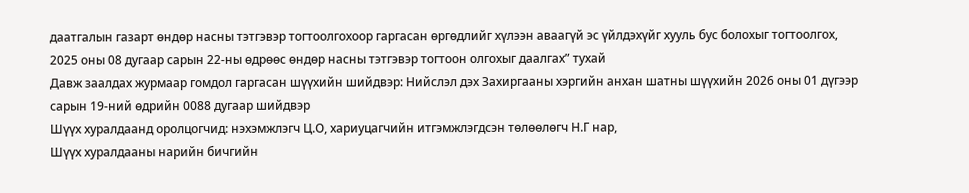даатгалын газарт өндөр насны тэтгэвэр тогтоолгохоор гаргасан өргөдлийг хүлээн аваагүй эс үйлдэхүйг хууль бус болохыг тогтоолгох, 2025 оны 08 дугаар сарын 22-ны өдрөөс өндөр насны тэтгэвэр тогтоон олгохыг даалгах” тухай
Давж заалдах журмаар гомдол гаргасан шүүхийн шийдвэр: Нийслэл дэх Захиргааны хэргийн анхан шатны шүүхийн 2026 оны 01 дүгээр сарын 19-ний өдрийн 0088 дугаар шийдвэр
Шүүх хуралдаанд оролцогчид: нэхэмжлэгч Ц.О, хариуцагчийн итгэмжлэгдсэн төлөөлөгч Н.Г нар,
Шүүх хуралдааны нарийн бичгийн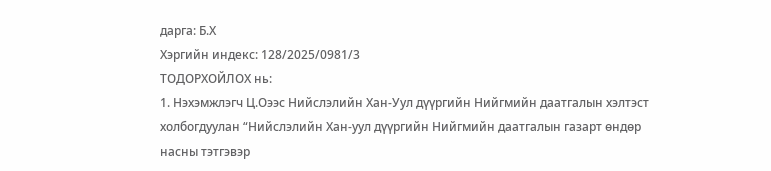дарга: Б.Х
Хэргийн индекс: 128/2025/0981/3
ТОДОРХОЙЛОХ нь:
1. Нэхэмжлэгч Ц.Оээс Нийслэлийн Хан-Уул дүүргийн Нийгмийн даатгалын хэлтэст холбогдуулан “Нийслэлийн Хан-уул дүүргийн Нийгмийн даатгалын газарт өндөр насны тэтгэвэр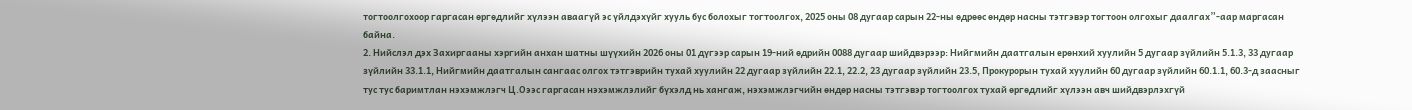тогтоолгохоор гаргасан өргөдлийг хүлээн аваагүй эс үйлдэхүйг хууль бус болохыг тогтоолгох, 2025 оны 08 дугаар сарын 22-ны өдрөөс өндөр насны тэтгэвэр тогтоон олгохыг даалгах”-аар маргасан байна.
2. Нийслэл дэх Захиргааны хэргийн анхан шатны шүүхийн 2026 оны 01 дүгээр сарын 19-ний өдрийн 0088 дугаар шийдвэрээр: Нийгмийн даатгалын ерөнхий хуулийн 5 дугаар зүйлийн 5.1.3, 33 дугаар зүйлийн 33.1.1, Нийгмийн даатгалын сангаас олгох тэтгэврийн тухай хуулийн 22 дугаар зүйлийн 22.1, 22.2, 23 дугаар зүйлийн 23.5, Прокурорын тухай хуулийн 60 дугаар зүйлийн 60.1.1, 60.3-д заасныг тус тус баримтлан нэхэмжлэгч Ц.Оээс гаргасан нэхэмжлэлийг бүхэлд нь хангаж, нэхэмжлэгчийн өндөр насны тэтгэвэр тогтоолгох тухай өргөдлийг хүлээн авч шийдвэрлэхгүй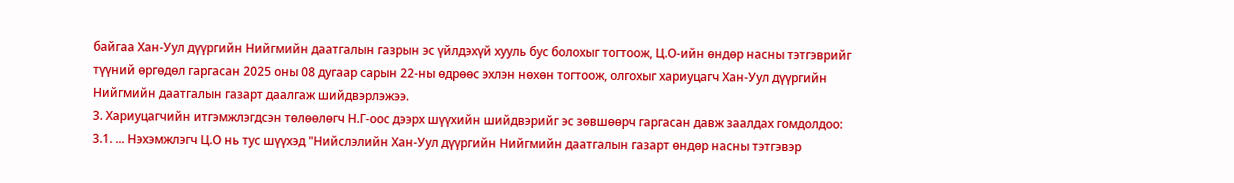байгаа Хан-Уул дүүргийн Нийгмийн даатгалын газрын эс үйлдэхүй хууль бус болохыг тогтоож, Ц.О-ийн өндөр насны тэтгэврийг түүний өргөдөл гаргасан 2025 оны 08 дугаар сарын 22-ны өдрөөс эхлэн нөхөн тогтоож, олгохыг хариуцагч Хан-Уул дүүргийн Нийгмийн даатгалын газарт даалгаж шийдвэрлэжээ.
3. Хариуцагчийн итгэмжлэгдсэн төлөөлөгч Н.Г-оос дээрх шүүхийн шийдвэрийг эс зөвшөөрч гаргасан давж заалдах гомдолдоо:
3.1. ... Нэхэмжлэгч Ц.О нь тус шүүхэд "Нийслэлийн Хан-Уул дүүргийн Нийгмийн даатгалын газарт өндөр насны тэтгэвэр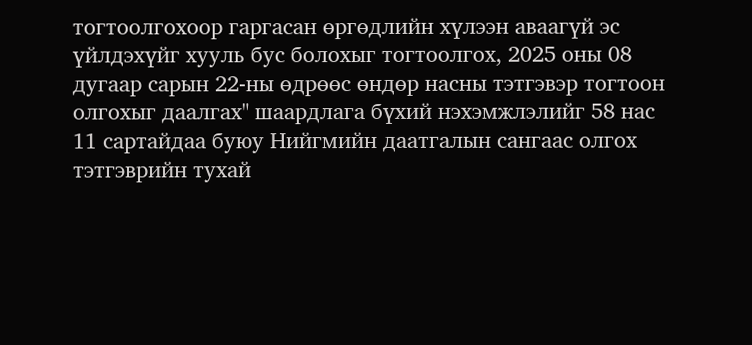тогтоолгохоор гаргасан өргөдлийн хүлээн аваагүй эс үйлдэхүйг хууль бус болохыг тогтоолгох, 2025 оны 08 дугаар сарын 22-ны өдрөөс өндөр насны тэтгэвэр тогтоон олгохыг даалгах" шаардлага бүхий нэхэмжлэлийг 58 нас 11 сартайдаа буюу Нийгмийн даатгалын сангаас олгох тэтгэврийн тухай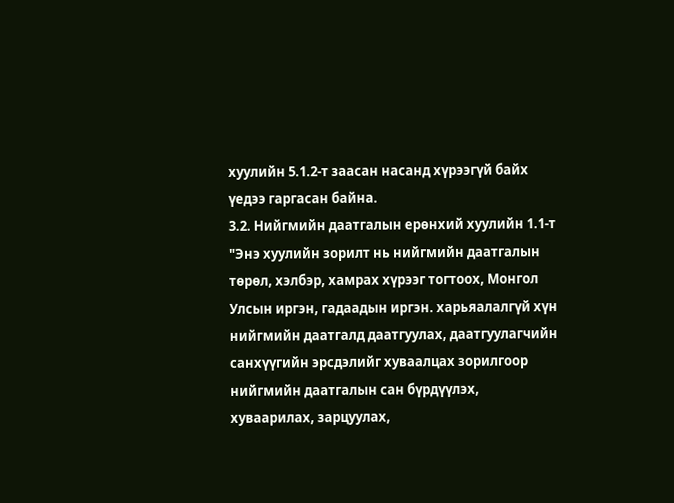хуулийн 5.1.2-т заасан насанд хүрээгүй байх үедээ гаргасан байна.
3.2. Нийгмийн даатгалын ерөнхий хуулийн 1.1-т "Энэ хуулийн зорилт нь нийгмийн даатгалын төрөл, хэлбэр, хамрах хүрээг тогтоох, Монгол Улсын иргэн, гадаадын иргэн. харьяалалгүй хүн нийгмийн даатгалд даатгуулах, даатгуулагчийн санхүүгийн эрсдэлийг хуваалцах зорилгоор нийгмийн даатгалын сан бүрдүүлэх, хуваарилах, зарцуулах,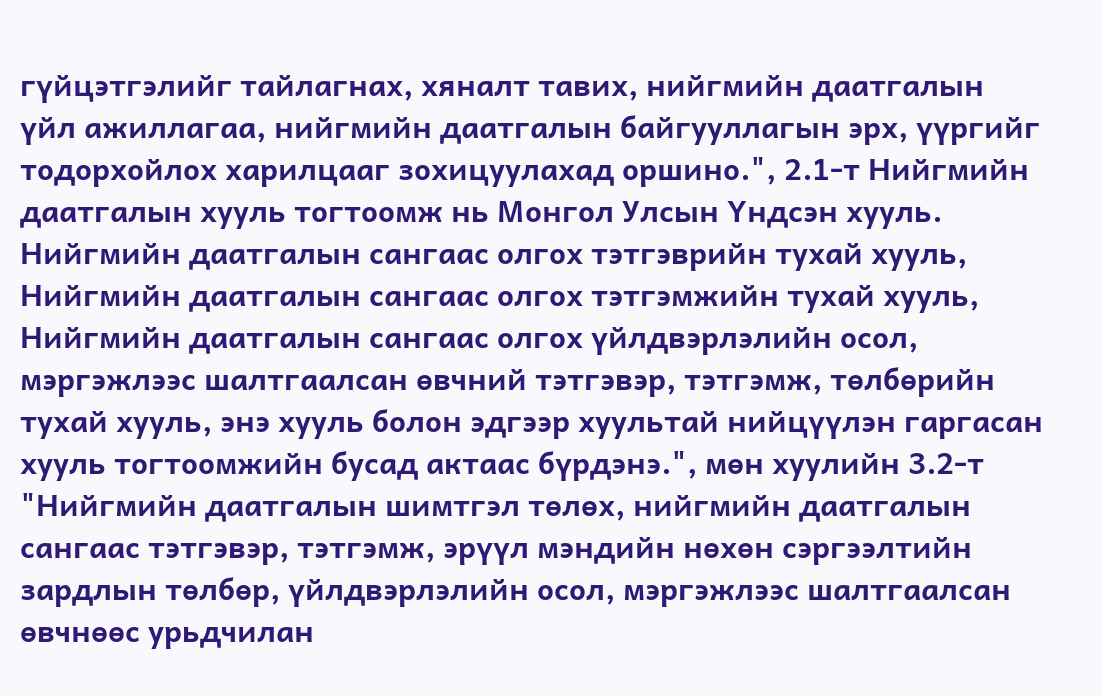гүйцэтгэлийг тайлагнах, хяналт тавих, нийгмийн даатгалын үйл ажиллагаа, нийгмийн даатгалын байгууллагын эрх, үүргийг тодорхойлох харилцааг зохицуулахад оршино.", 2.1-т Нийгмийн даатгалын хууль тогтоомж нь Монгол Улсын Үндсэн хууль. Нийгмийн даатгалын сангаас олгох тэтгэврийн тухай хууль, Нийгмийн даатгалын сангаас олгох тэтгэмжийн тухай хууль, Нийгмийн даатгалын сангаас олгох үйлдвэрлэлийн осол, мэргэжлээс шалтгаалсан өвчний тэтгэвэр, тэтгэмж, төлбөрийн тухай хууль, энэ хууль болон эдгээр хуультай нийцүүлэн гаргасан хууль тогтоомжийн бусад актаас бүрдэнэ.", мөн хуулийн 3.2-т "Нийгмийн даатгалын шимтгэл төлөх, нийгмийн даатгалын сангаас тэтгэвэр, тэтгэмж, эрүүл мэндийн нөхөн сэргээлтийн зардлын төлбөр, үйлдвэрлэлийн осол, мэргэжлээс шалтгаалсан өвчнөөс урьдчилан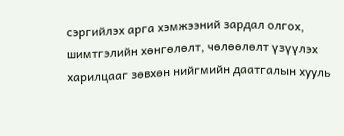сэргийлэх арга хэмжээний зардал олгох, шимтгэлийн хөнгөлөлт, чөлөөлөлт үзүүлэх харилцааг зөвхөн нийгмийн даатгалын хууль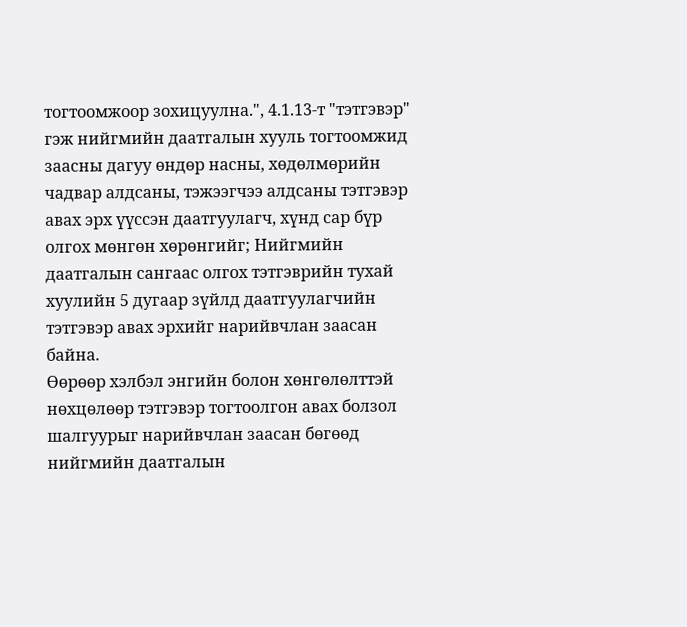тогтоомжоор зохицуулна.", 4.1.13-т "тэтгэвэр" гэж нийгмийн даатгалын хууль тогтоомжид заасны дагуу өндөр насны, хөдөлмөрийн чадвар алдсаны, тэжээгчээ алдсаны тэтгэвэр авах эрх үүссэн даатгуулагч, хүнд сар бүр олгох мөнгөн хөрөнгийг; Нийгмийн даатгалын сангаас олгох тэтгэврийн тухай хуулийн 5 дугаар зүйлд даатгуулагчийн тэтгэвэр авах эрхийг нарийвчлан заасан байна.
Өөрөөр хэлбэл энгийн болон хөнгөлөлттэй нөхцөлөөр тэтгэвэр тогтоолгон авах болзол шалгуурыг нарийвчлан заасан бөгөөд нийгмийн даатгалын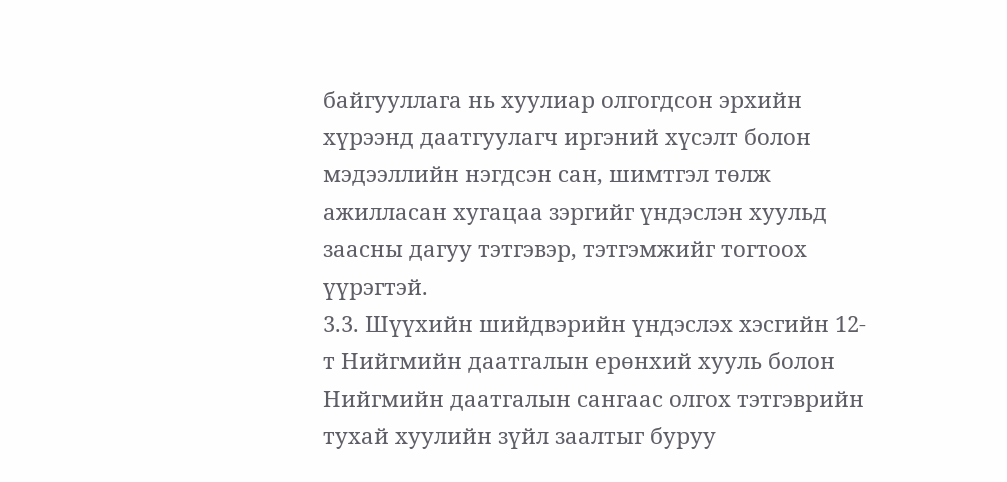байгууллага нь хуулиар олгогдсон эрхийн хүрээнд даатгуулагч иргэний хүсэлт болон мэдээллийн нэгдсэн сан, шимтгэл төлж ажилласан хугацаа зэргийг үндэслэн хуульд заасны дагуу тэтгэвэр, тэтгэмжийг тогтоох үүрэгтэй.
3.3. Шүүхийн шийдвэрийн үндэслэх хэсгийн 12-т Нийгмийн даатгалын ерөнхий хууль болон Нийгмийн даатгалын сангаас олгох тэтгэврийн тухай хуулийн зүйл заалтыг буруу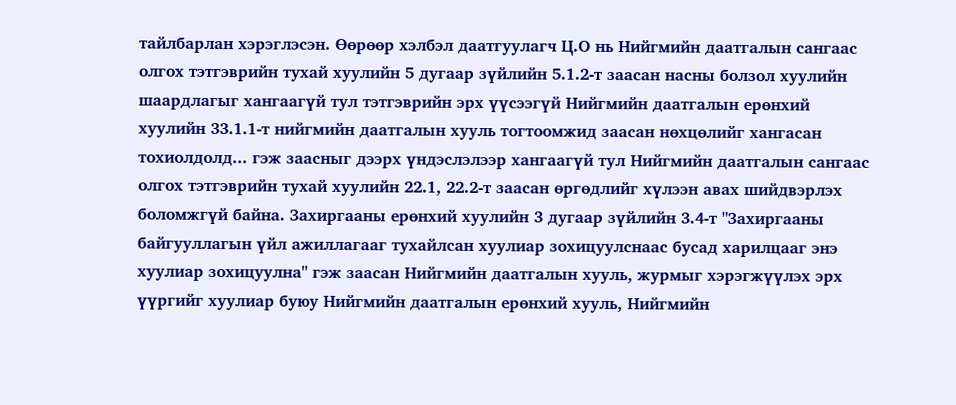тайлбарлан хэрэглэсэн. Өөрөөр хэлбэл даатгуулагч Ц.О нь Нийгмийн даатгалын сангаас олгох тэтгэврийн тухай хуулийн 5 дугаар зүйлийн 5.1.2-т заасан насны болзол хуулийн шаардлагыг хангаагүй тул тэтгэврийн эрх үүсээгүй Нийгмийн даатгалын ерөнхий хуулийн 33.1.1-т нийгмийн даатгалын хууль тогтоомжид заасан нөхцөлийг хангасан тохиолдолд... гэж заасныг дээрх үндэслэлээр хангаагүй тул Нийгмийн даатгалын сангаас олгох тэтгэврийн тухай хуулийн 22.1, 22.2-т заасан өргөдлийг хүлээн авах шийдвэрлэх боломжгүй байна. Захиргааны ерөнхий хуулийн 3 дугаар зүйлийн 3.4-т "Захиргааны байгууллагын үйл ажиллагааг тухайлсан хуулиар зохицуулснаас бусад харилцааг энэ хуулиар зохицуулна" гэж заасан Нийгмийн даатгалын хууль, журмыг хэрэгжүүлэх эрх үүргийг хуулиар буюу Нийгмийн даатгалын ерөнхий хууль, Нийгмийн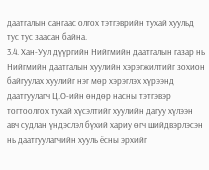даатгалын сангаас олгох тэтгэврийн тухай хуульд тус тус заасан байна.
3.4. Хан-Уул дүүргийн Нийгмийн даатгалын газар нь Нийгмийн даатгалын хуулийн хэрэгжилтийг зохион байгуулах хуулийг нэг мөр хэрэглэх хүрээнд даатгуулагч Ц.О-ийн өндөр насны тэтгэвэр тогтоолгох тухай хүсэлтийг хуулийн дагуу хүлээн авч судлан үндэслэл бүхий хариу өгч шийдвэрлэсэн нь даатгуулагчийн хууль ёсны эрхийг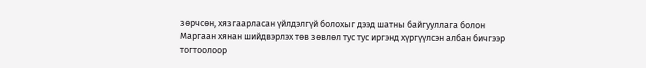зөрчсөн, хязгаарласан үйлдэлгүй болохыг дээд шатны байгууллага болон Маргаан хянан шийдвэрлэх төв зөвлөл тус тус иргэнд хүргүүлсэн албан бичгээр тогтоолоор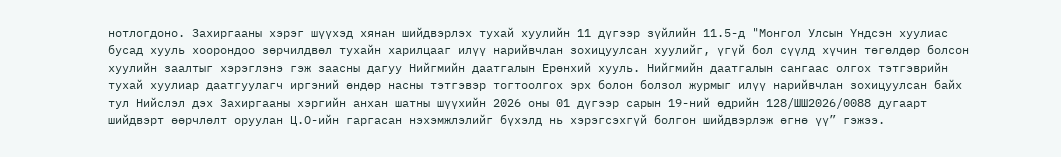нотлогдоно. Захиргааны хэрэг шүүхэд хянан шийдвэрлэх тухай хуулийн 11 дүгээр зүйлийн 11.5-д "Монгол Улсын Үндсэн хуулиас бусад хууль хоорондоо зөрчилдвөл тухайн харилцааг илүү нарийвчлан зохицуулсан хуулийг, үгүй бол сүүлд хүчин төгөлдөр болсон хуулийн заалтыг хэрэглэнэ гэж заасны дагуу Нийгмийн даатгалын Ерөнхий хууль. Нийгмийн даатгалын сангаас олгох тэтгэврийн тухай хуулиар даатгуулагч иргэний өндөр насны тэтгэвэр тогтоолгох эрх болон болзол журмыг илүү нарийвчлан зохицуулсан байх тул Нийслэл дэх Захиргааны хэргийн анхан шатны шүүхийн 2026 оны 01 дүгээр сарын 19-ний өдрийн 128/ШШ2026/0088 дугаарт шийдвэрт өөрчлөлт оруулан Ц.О-ийн гаргасан нэхэмжлэлийг бүхэлд нь хэрэгсэхгүй болгон шийдвэрлэж өгнө үү” гэжээ.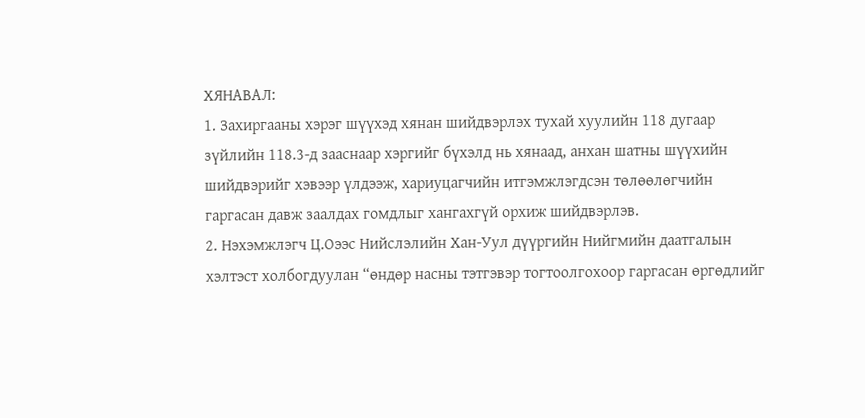ХЯНАВАЛ:
1. Захиргааны хэрэг шүүхэд хянан шийдвэрлэх тухай хуулийн 118 дугаар зүйлийн 118.3-д зааснаар хэргийг бүхэлд нь хянаад, анхан шатны шүүхийн шийдвэрийг хэвээр үлдээж, хариуцагчийн итгэмжлэгдсэн төлөөлөгчийн гаргасан давж заалдах гомдлыг хангахгүй орхиж шийдвэрлэв.
2. Нэхэмжлэгч Ц.Оээс Нийслэлийн Хан-Уул дүүргийн Нийгмийн даатгалын хэлтэст холбогдуулан “өндөр насны тэтгэвэр тогтоолгохоор гаргасан өргөдлийг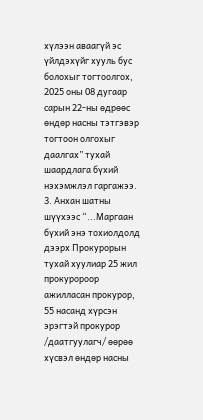хүлээн аваагүй эс үйлдэхүйг хууль бус болохыг тогтоолгох, 2025 оны 08 дугаар сарын 22-ны өдрөөс өндөр насны тэтгэвэр тогтоон олгохыг даалгах” тухай шаардлага бүхий нэхэмжлэл гаргажээ.
3. Анхан шатны шүүхээс “...Маргаан бүхий энэ тохиолдолд дээрх Прокурорын тухай хуулиар 25 жил прокуророор ажилласан прокурор, 55 насанд хүрсэн эрэгтэй прокурор /даатгуулагч/ өөрөө хүсвэл өндөр насны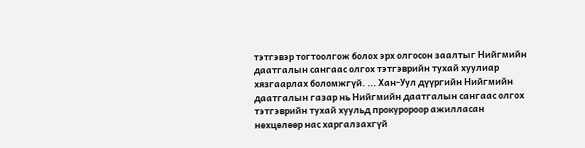тэтгэвэр тогтоолгож болох эрх олгосон заалтыг Нийгмийн даатгалын сангаас олгох тэтгэврийн тухай хуулиар хязгаарлах боломжгүй. ... Хан-Уул дүүргийн Нийгмийн даатгалын газар нь Нийгмийн даатгалын сангаас олгох тэтгэврийн тухай хуульд прокуророор ажилласан нөхцөлөөр нас харгалзахгүй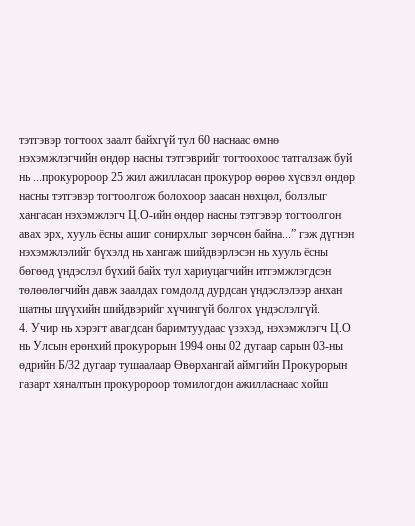тэтгэвэр тогтоох заалт байхгүй тул 60 наснаас өмнө нэхэмжлэгчийн өндөр насны тэтгэврийг тогтоохоос татгалзаж буй нь ...прокуророор 25 жил ажилласан прокурор өөрөө хүсвэл өндөр насны тэтгэвэр тогтоолгож болохоор заасан нөхцөл, болзлыг хангасан нэхэмжлэгч Ц.О-ийн өндөр насны тэтгэвэр тогтоолгон авах эрх, хууль ёсны ашиг сонирхлыг зөрчсөн байна...” гэж дүгнэн нэхэмжлэлийг бүхэлд нь хангаж шийдвэрлэсэн нь хууль ёсны бөгөөд үндэслэл бүхий байх тул хариуцагчийн итгэмжлэгдсэн төлөөлөгчийн давж заалдах гомдолд дурдсан үндэслэлээр анхан шатны шүүхийн шийдвэрийг хүчингүй болгох үндэслэлгүй.
4. Учир нь хэрэгт авагдсан баримтуудаас үзэхэд, нэхэмжлэгч Ц.О нь Улсын ерөнхий прокурорын 1994 оны 02 дугаар сарын 03-ны өдрийн Б/32 дугаар тушаалаар Өвөрхангай аймгийн Прокурорын газарт хяналтын прокуророор томилогдон ажилласнаас хойш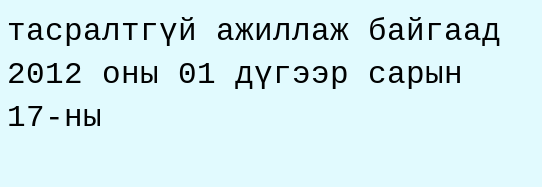тасралтгүй ажиллаж байгаад 2012 оны 01 дүгээр сарын 17-ны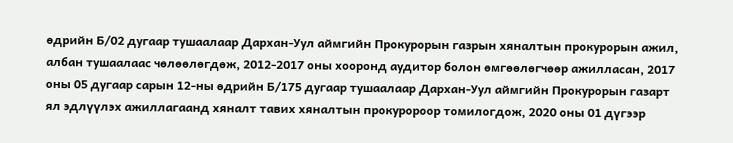өдрийн Б/02 дугаар тушаалаар Дархан-Уул аймгийн Прокурорын газрын хяналтын прокурорын ажил, албан тушаалаас чөлөөлөгдөж, 2012-2017 оны хооронд аудитор болон өмгөөлөгчөөр ажилласан, 2017 оны 05 дугаар сарын 12-ны өдрийн Б/175 дугаар тушаалаар Дархан-Уул аймгийн Прокурорын газарт ял эдлүүлэх ажиллагаанд хяналт тавих хяналтын прокуророор томилогдож, 2020 оны 01 дүгээр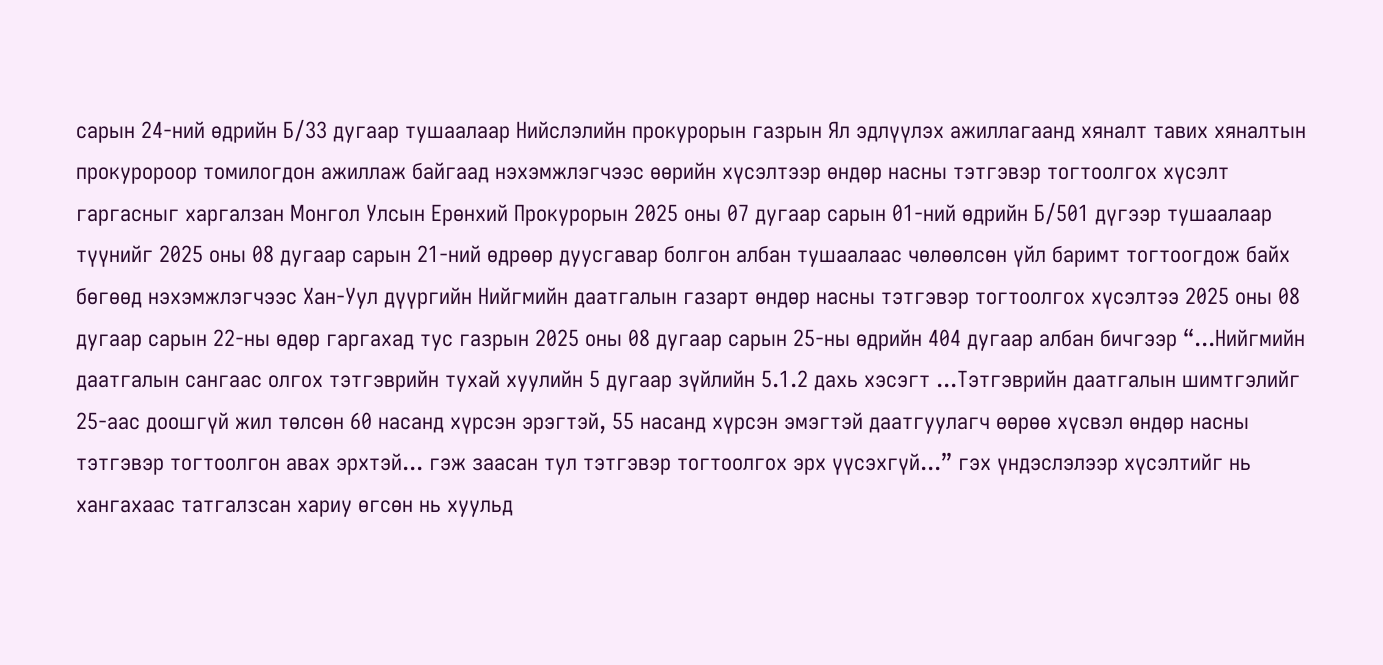сарын 24-ний өдрийн Б/33 дугаар тушаалаар Нийслэлийн прокурорын газрын Ял эдлүүлэх ажиллагаанд хяналт тавих хяналтын прокуророор томилогдон ажиллаж байгаад нэхэмжлэгчээс өөрийн хүсэлтээр өндөр насны тэтгэвэр тогтоолгох хүсэлт гаргасныг харгалзан Монгол Улсын Ерөнхий Прокурорын 2025 оны 07 дугаар сарын 01-ний өдрийн Б/501 дүгээр тушаалаар түүнийг 2025 оны 08 дугаар сарын 21-ний өдрөөр дуусгавар болгон албан тушаалаас чөлөөлсөн үйл баримт тогтоогдож байх бөгөөд нэхэмжлэгчээс Хан-Уул дүүргийн Нийгмийн даатгалын газарт өндөр насны тэтгэвэр тогтоолгох хүсэлтээ 2025 оны 08 дугаар сарын 22-ны өдөр гаргахад тус газрын 2025 оны 08 дугаар сарын 25-ны өдрийн 404 дугаар албан бичгээр “...Нийгмийн даатгалын сангаас олгох тэтгэврийн тухай хуулийн 5 дугаар зүйлийн 5.1.2 дахь хэсэгт ...Тэтгэврийн даатгалын шимтгэлийг 25-аас доошгүй жил төлсөн 60 насанд хүрсэн эрэгтэй, 55 насанд хүрсэн эмэгтэй даатгуулагч өөрөө хүсвэл өндөр насны тэтгэвэр тогтоолгон авах эрхтэй... гэж заасан тул тэтгэвэр тогтоолгох эрх үүсэхгүй...” гэх үндэслэлээр хүсэлтийг нь хангахаас татгалзсан хариу өгсөн нь хуульд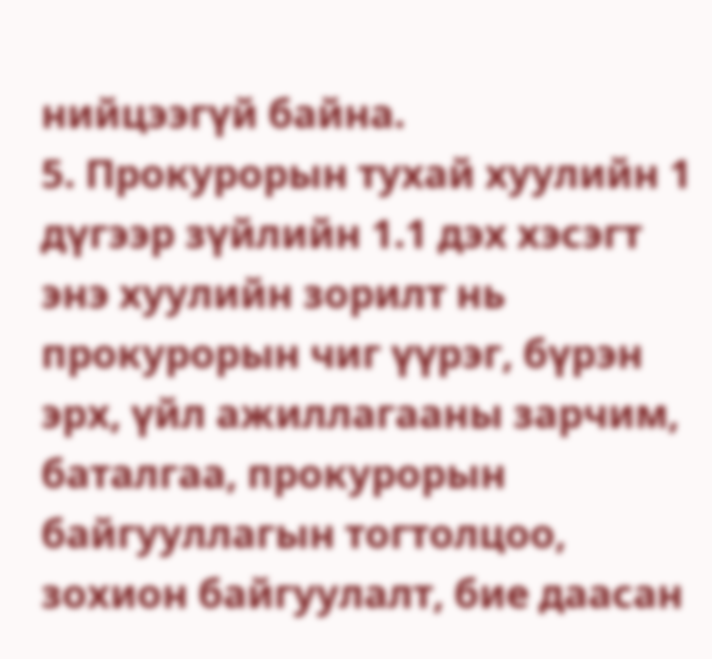нийцээгүй байна.
5. Прокурорын тухай хуулийн 1 дүгээр зүйлийн 1.1 дэх хэсэгт энэ хуулийн зорилт нь прокурорын чиг үүрэг, бүрэн эрх, үйл ажиллагааны зарчим, баталгаа, прокурорын байгууллагын тогтолцоо, зохион байгуулалт, бие даасан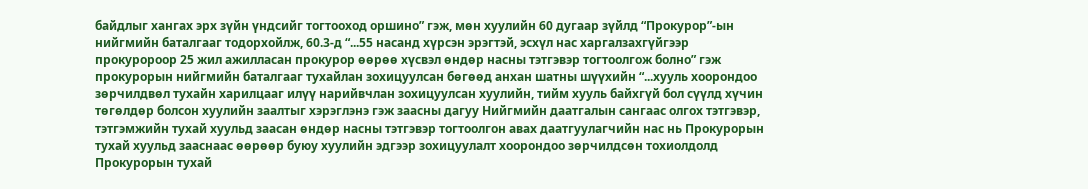байдлыг хангах эрх зүйн үндсийг тогтооход оршино” гэж, мөн хуулийн 60 дугаар зүйлд “Прокурор”-ын нийгмийн баталгааг тодорхойлж, 60.3-д “...55 насанд хүрсэн эрэгтэй, эсхүл нас харгалзахгүйгээр прокуророор 25 жил ажилласан прокурор өөрөө хүсвэл өндөр насны тэтгэвэр тогтоолгож болно” гэж прокурорын нийгмийн баталгааг тухайлан зохицуулсан бөгөөд анхан шатны шүүхийн “...хууль хоорондоо зөрчилдвөл тухайн харилцааг илүү нарийвчлан зохицуулсан хуулийн, тийм хууль байхгүй бол сүүлд хүчин төгөлдөр болсон хуулийн заалтыг хэрэглэнэ гэж заасны дагуу Нийгмийн даатгалын сангаас олгох тэтгэвэр, тэтгэмжийн тухай хуульд заасан өндөр насны тэтгэвэр тогтоолгон авах даатгуулагчийн нас нь Прокурорын тухай хуульд зааснаас өөрөөр буюу хуулийн эдгээр зохицуулалт хоорондоо зөрчилдсөн тохиолдолд Прокурорын тухай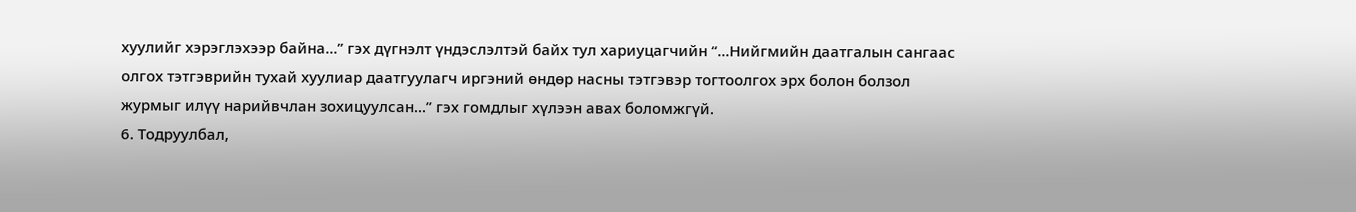хуулийг хэрэглэхээр байна...” гэх дүгнэлт үндэслэлтэй байх тул хариуцагчийн “...Нийгмийн даатгалын сангаас олгох тэтгэврийн тухай хуулиар даатгуулагч иргэний өндөр насны тэтгэвэр тогтоолгох эрх болон болзол журмыг илүү нарийвчлан зохицуулсан...” гэх гомдлыг хүлээн авах боломжгүй.
6. Тодруулбал,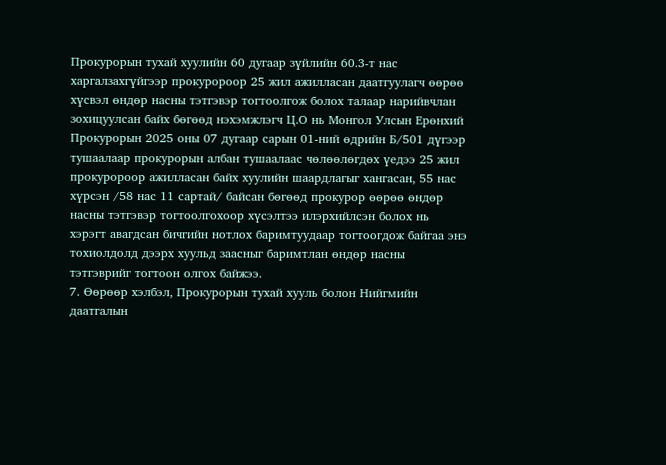Прокурорын тухай хуулийн 60 дугаар зүйлийн 60.3-т нас харгалзахгүйгээр прокуророор 25 жил ажилласан даатгуулагч өөрөө хүсвэл өндөр насны тэтгэвэр тогтоолгож болох талаар нарийвчлан зохицуулсан байх бөгөөд нэхэмжлэгч Ц.О нь Монгол Улсын Ерөнхий Прокурорын 2025 оны 07 дугаар сарын 01-ний өдрийн Б/501 дүгээр тушаалаар прокурорын албан тушаалаас чөлөөлөгдөх үедээ 25 жил прокуророор ажилласан байх хуулийн шаардлагыг хангасан, 55 нас хүрсэн /58 нас 11 сартай/ байсан бөгөөд прокурор өөрөө өндөр насны тэтгэвэр тогтоолгохоор хүсэлтээ илэрхийлсэн болох нь хэрэгт авагдсан бичгийн нотлох баримтуудаар тогтоогдож байгаа энэ тохиолдолд дээрх хуульд заасныг баримтлан өндөр насны тэтгэврийг тогтоон олгох байжээ.
7. Өөрөөр хэлбэл, Прокурорын тухай хууль болон Нийгмийн даатгалын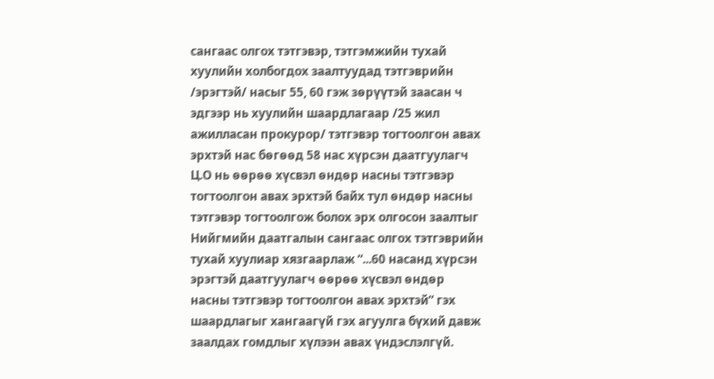сангаас олгох тэтгэвэр, тэтгэмжийн тухай хуулийн холбогдох заалтуудад тэтгэврийн /эрэгтэй/ насыг 55, 60 гэж зөрүүтэй заасан ч эдгээр нь хуулийн шаардлагаар /25 жил ажилласан прокурор/ тэтгэвэр тогтоолгон авах эрхтэй нас бөгөөд 58 нас хүрсэн даатгуулагч Ц.О нь өөрөө хүсвэл өндөр насны тэтгэвэр тогтоолгон авах эрхтэй байх тул өндөр насны тэтгэвэр тогтоолгож болох эрх олгосон заалтыг Нийгмийн даатгалын сангаас олгох тэтгэврийн тухай хуулиар хязгаарлаж “...60 насанд хүрсэн эрэгтэй даатгуулагч өөрөө хүсвэл өндөр насны тэтгэвэр тогтоолгон авах эрхтэй” гэх шаардлагыг хангаагүй гэх агуулга бүхий давж заалдах гомдлыг хүлээн авах үндэслэлгүй.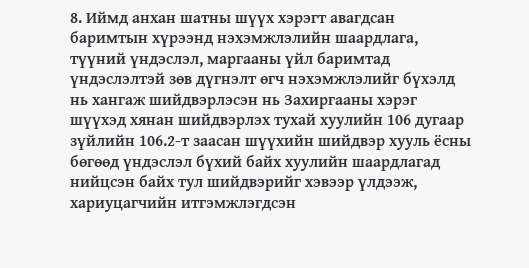8. Иймд анхан шатны шүүх хэрэгт авагдсан баримтын хүрээнд нэхэмжлэлийн шаардлага, түүний үндэслэл, маргааны үйл баримтад үндэслэлтэй зөв дүгнэлт өгч нэхэмжлэлийг бүхэлд нь хангаж шийдвэрлэсэн нь Захиргааны хэрэг шүүхэд хянан шийдвэрлэх тухай хуулийн 106 дугаар зүйлийн 106.2-т заасан шүүхийн шийдвэр хууль ёсны бөгөөд үндэслэл бүхий байх хуулийн шаардлагад нийцсэн байх тул шийдвэрийг хэвээр үлдээж, хариуцагчийн итгэмжлэгдсэн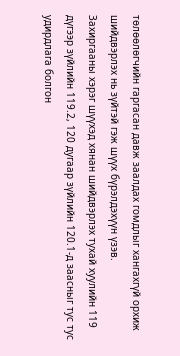төлөөлөгчийн гаргасан давж заалдах гомдлыг хангахгүй орхиж шийдвэрлэх нь зүйтэй гэж шүүх бүрэлдэхүүн үзэв.
Захиргааны хэрэг шүүхэд хянан шийдвэрлэх тухай хуулийн 119 дүгээр зүйлийн 119.2, 120 дугаар зүйлийн 120.1-д заасныг тус тус удирдлага болгон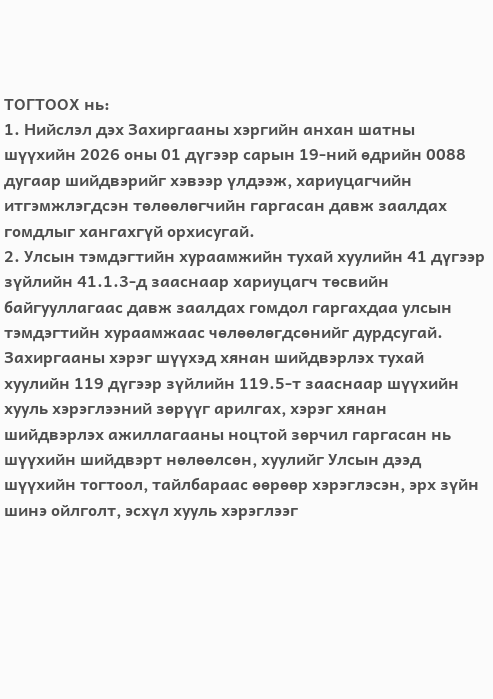ТОГТООХ нь:
1. Нийслэл дэх Захиргааны хэргийн анхан шатны шүүхийн 2026 оны 01 дүгээр сарын 19-ний өдрийн 0088 дугаар шийдвэрийг хэвээр үлдээж, хариуцагчийн итгэмжлэгдсэн төлөөлөгчийн гаргасан давж заалдах гомдлыг хангахгүй орхисугай.
2. Улсын тэмдэгтийн хураамжийн тухай хуулийн 41 дүгээр зүйлийн 41.1.3-д зааснаар хариуцагч төсвийн байгууллагаас давж заалдах гомдол гаргахдаа улсын тэмдэгтийн хураамжаас чөлөөлөгдсөнийг дурдсугай.
Захиргааны хэрэг шүүхэд хянан шийдвэрлэх тухай хуулийн 119 дүгээр зүйлийн 119.5-т зааснаар шүүхийн хууль хэрэглээний зөрүүг арилгах, хэрэг хянан шийдвэрлэх ажиллагааны ноцтой зөрчил гаргасан нь шүүхийн шийдвэрт нөлөөлсөн, хуулийг Улсын дээд шүүхийн тогтоол, тайлбараас өөрөөр хэрэглэсэн, эрх зүйн шинэ ойлголт, эсхүл хууль хэрэглээг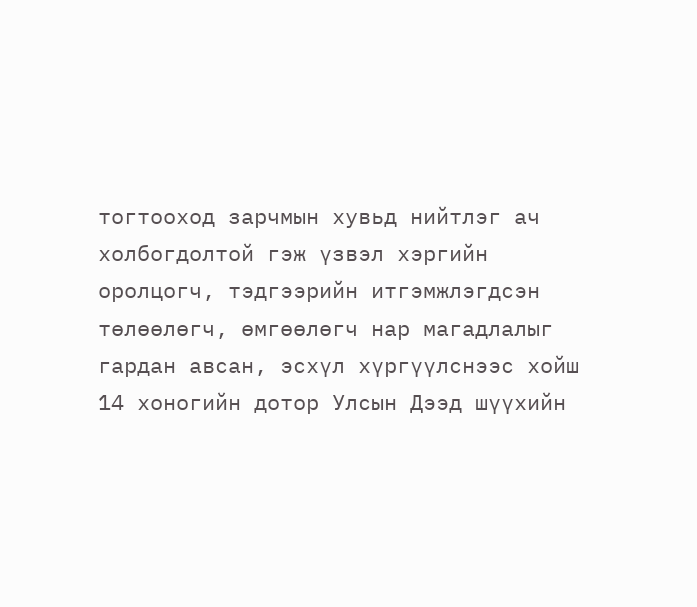тогтооход зарчмын хувьд нийтлэг ач холбогдолтой гэж үзвэл хэргийн оролцогч, тэдгээрийн итгэмжлэгдсэн төлөөлөгч, өмгөөлөгч нар магадлалыг гардан авсан, эсхүл хүргүүлснээс хойш 14 хоногийн дотор Улсын Дээд шүүхийн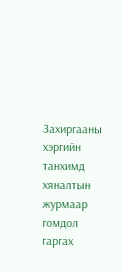Захиргааны хэргийн танхимд хяналтын журмаар гомдол гаргах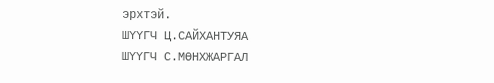эрхтэй.
ШҮҮГЧ Ц.САЙХАНТУЯА
ШҮҮГЧ С.МӨНХЖАРГАЛ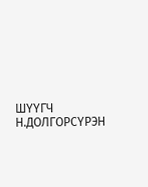ШҮҮГЧ Н.ДОЛГОРСҮРЭН